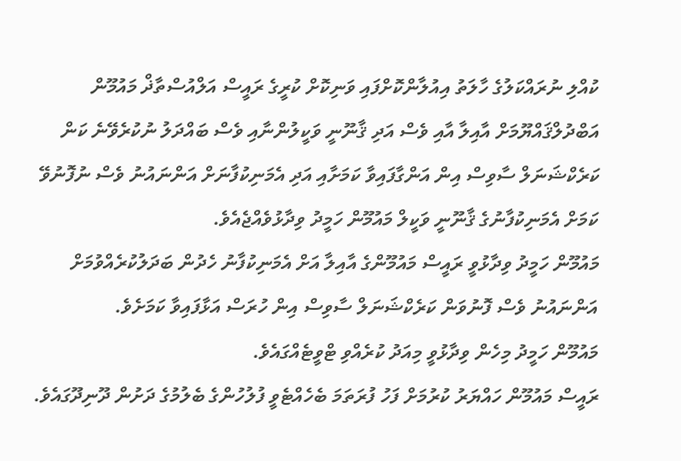ކުއްލި ނުރައްކަލުގެ ހާލަތު އިއުލާންކޮށްފައި ވަނިކޮށް ކުރީގެ ރައީސް އަލްއުސްތާޛް މައުމޫން އަބްދުލްޤައްޔޫމަށް އާއިލާ އާއި ވެސް އަދި ޤާނޫނީ ވަކީލުންނާއި ވެސް ބައްދަލު ނުކުރެވޭނެ ކަން ކަރެކްޝަނަލް ސާވިސް އިން އަންގާފައިވާ ކަމަށާއި އަދި އެމަނިކުފާނަށް އަންނައުނު ވެސް ނުފޮނުވޭ ކަމަށް އެމަނިކުފާނުގެ ޤާނޫނީ ވަކީލް މައުމޫން ހަމީދު ވިދާޅުވެއްޖެއެވެ.
މައުމޫން ހަމީދު ވިދާޅުވީ ރައީސް މައުމޫންގެ އާއިލާ އަށް އެމަނިކުފާނު ހެދުން ބަދަލުކުރެއްވުމަށް އަންނައުނު ވެސް ފޮނުވަން ކަރެކްޝަނަލް ސާވިސް އިން ހުރަސް އަޅާފައިވާ ކަމަށެވެ.
މައުމޫން ހަމީދު މިހެން ވިދާޅުވީ މިއަދު ކުރެއްވި ޓްވީޓެއްގައެވެ.
ރައީސް މައުމޫން ހައްޔަރު ކުރުމަށް ފަހު ފުރަތަމަ ބެހެއްޓެވީ ފުލުހުންގެ ބެލުމުގެ ދަށުން ދޫނިދޫގައެވެ.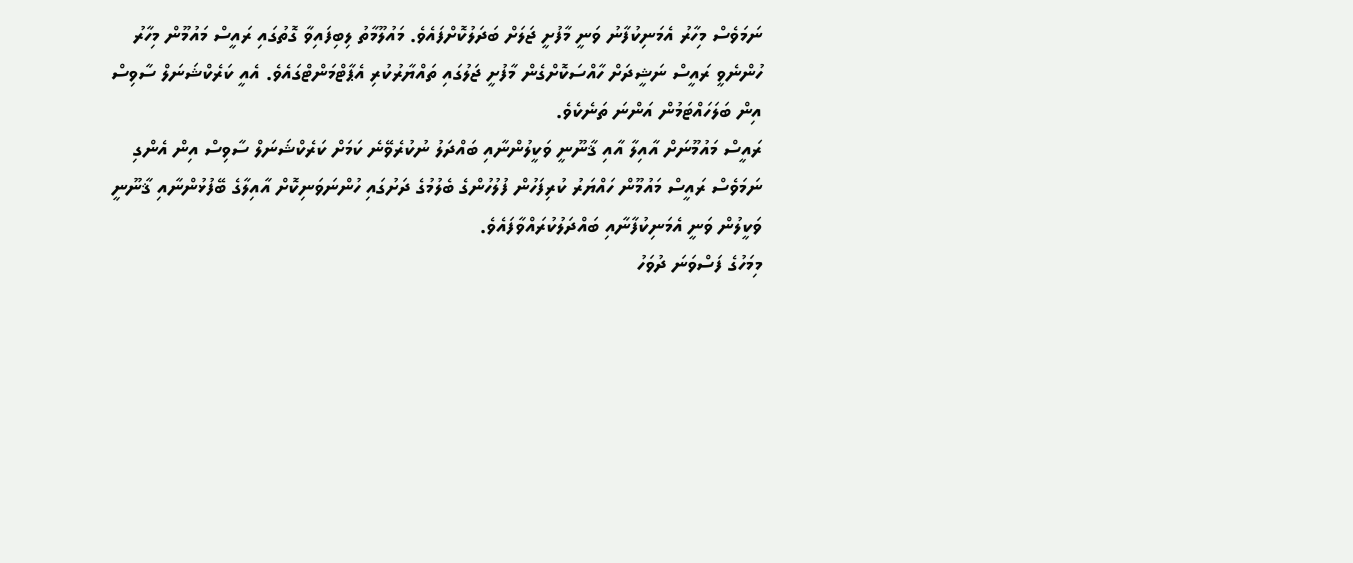ނަމަވެސް މިހާރު އެމަނިކުފާނު ވަނީ މާފުށީ ޖަލަށް ބަދަލުކޮށްފައެވެ. މައުލޫމާތު ލިބިފައިވާ ގޮތުގައި ރައީސް މައުމޫން މިހާރު ހުންނެވީ ރައީސް ނަޝީދަށް ހާއްސަކޮށްގެން މާފުށީ ޖަލުގައި ތައްޔާރުކުރި އެޕާޓްމަންޓްގައެވެ. އެއީ ކަރެކްޝަނަލް ސާވިސް އިން ބަލަހައްޓަމުން އަންނަ ތަނެކެވެ.
ރައީސް މައުމޫނަށް އާއިލާ އާއި ޤާނޫނީ ވަކީލުންނާއި ބައްދަލު ނުކުރެވޭނެ ކަމަށް ކަރެކްޝަނަލް ސާވިސް އިން އެންގި ނަމަވެސް ރައީސް މައުމޫން ހައްޔަރު ކުރިފަހުން ފުލުހުންގެ ބެލުމުގެ ދަށުގައި ހުންނަވަނިކޮށް އާއިލާގެ ބޭފުޅުންނާއި ޤާނޫނީ ވަކީލުން ވަނީ އެމަނިކުފާނާއި ބައްދަލުކުރައްވާފައެވެ.
މިމަހުގެ ފަސްވަނަ ދުވަހު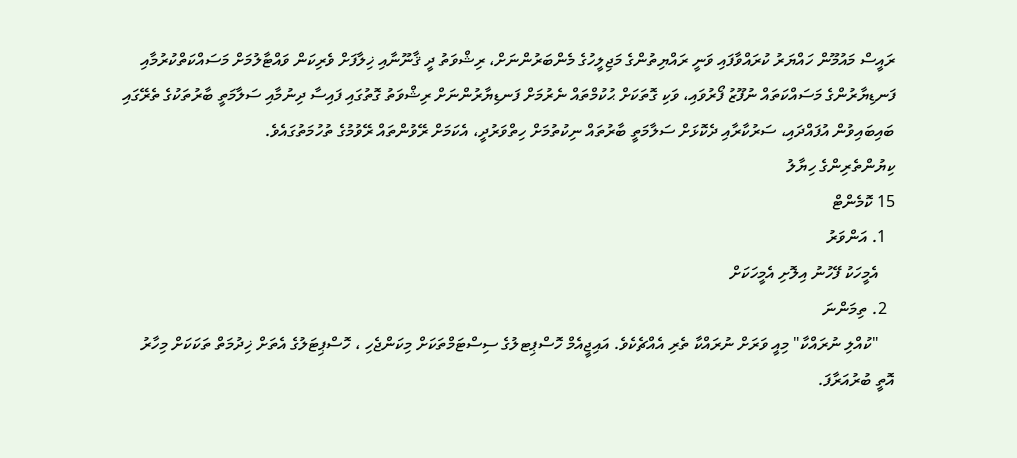ރައީސް މައުމޫން ހައްޔަރު ކުރައްވާފައި ވަނީ ރައްޔިތުންގެ މަޖިލީހުގެ މެންބަރުންނަށް، ރިޝްވަތު ދީ ޤާނޫނާއި ޚިލާފަށް ވެރިކަން ވައްޓާލުމަށް މަސައްކަތްކުރުމާއި ފަނޑިޔާރުންގެ މަސައްކަތައް ނުފޫޒު ފޯރުވައި، ވަކި ގޮތަކަށް ޙުކުމްތައް ނެރުމަށް ފަނޑިޔާރުންނަށް ރިޝްވަތު ގޮތުގައި ފައިސާ ދިނުމާއި ސަލާމަތީ ބާރުތަކުގެ ތެރޭގައި ބައިބައިވުން އުފައްދައި، ސަރުކާރާއި ދެކޮޅަށް ސަލާމަތީ ބާރުތައް ނިކުތުމަށް ހިތްވަރުދީ، އެކަމަށް ރޭވުންތައް ރޭވުމުގެ ތުހުމަތުގައެވެ.
ކިޔުންތެރިންގެ ހިޔާލު
15 ކޮމެންޓް
  1. އަންވަރު
    އެމީހަކު ފޭހުނު އިލޮށި އެމީހަކަށް
  2. ތިމަންނަ
    "ކުއްލި ނުރައްކާ" މިއީ ވަރަށް ނުރައްކާ ތެރި އެއްޗެކެވެ. އައިޖީއެމް ހޮސްޕިޓލުގެ ސިސްޓަމްތަކަށް މިކަންޖެހި ، ހޮސްޕިޓަލުގެ އެތަށް ޚިދުމަތް ތަކަކަށް މިހާރު އޮތީ ބުރުއަރާފަ.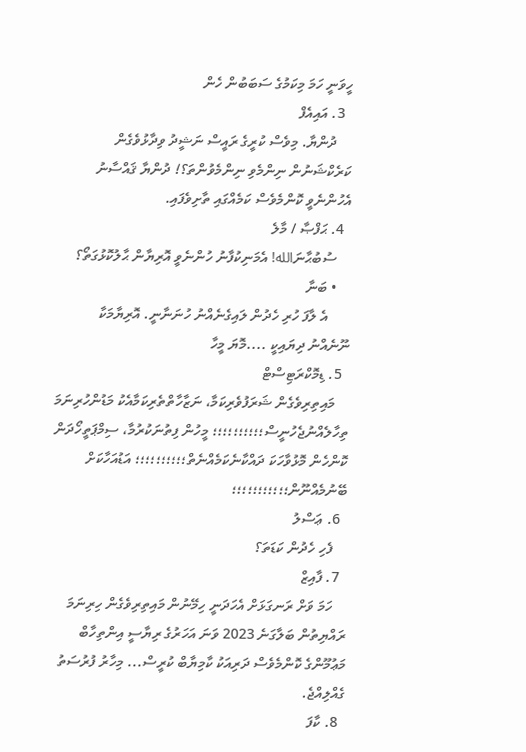ހީވަނީ ހަމަ މިކަމުގެ ސަބަބުން ހެން
  3. އައިއެފް
    ދުންޔާ. މިވެސް ކުރީގެ ރައީސް ނަޝީދު ވިދާޅުވެގެން ކަރެކްޝަނުން ނިންމެވި ނިންމެވުންތަ؟! ދުންޔާ ޤައްސާނު އެހުންނެވީ ކޮންމެވެސް ކަމެއްގައި ތާށިވެފައި.
  4. ޙަފްޞާ / މާލެ
    ސުބުޙާނަالله! އެމަނިކުފާނު ހުންނެވީ އޮރިޔާން ޙާލުކޮޅުގަތޯ؟
    • ބަނާ
      އެ ލާފަ ހުރި ހެދުން ލައިގެނެއްނު ހުނަނާނީ. އޮރިޔާމަކާ ނޫނެއްނު ދިޔައިކީ ....މޮޔަ މީހާ
  5. ޑިމޮކްރަޓިސްޓް
    މައިތިރިވެގެން ޝަރަފުވެރިކަމާ، ނަޒާހާތްތެރިކަމާއެކު މަޑުންހުރިނަމަ ތިހާލެއްނުޖެހުނީސް؛؛؛؛؛؛؛؛؛؛ މީހުން ފިތުނަކުރުމާ، ސިމްޕަތީހޯދަން ކޮންހެން މޮޅުވާހަކަ ދައްކާނެކަމެއްނެތް؛؛؛؛؛؛؛؛؛؛ އަޑުއަހާކަށް ބޭނުމެއްނޫން؛؛؛؛؛؛؛؛؛؛؛
  6. ޢަސްލު
    ފެހި ހެދުން ކަޑަތަ؟
  7. ފާއިޒް
    ހަމަ ވަށް ރަނގަޅަށް އެހަދަނީ ހިމޭނުން މައިތިރިވެގެން ހިރިނަމަ ރައްޔިތުން ބަލާގަނެ 2023 ވަނަ އަހަރުގެ ރިޔާސީ އިންތިހާބް މަޢުމޫންގެ ކޮންމެވެސް ދަރިއަކު ކާމިޔާބް ކުރީސް... މިހާރު ފުރުސަތު ގެއްލިއްޖެ.
  8. ކާފަ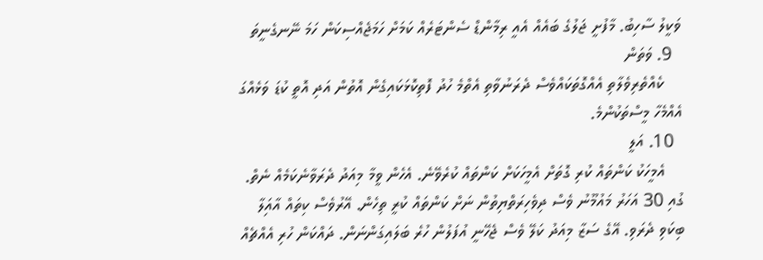ވަކީލު ސާހިބު. މާފުށީ ޖަލުގެ ބައެއް އެއީ ރިމާންޑް ސެންޓަރެއް ކަމަށް ހަމަޖެއްސިކަން ހަމަ ނޭނގެނީތަ
  9. ވަތަން
    ކެއްތެރިވެލާތި އެއްގޮތަކައްވެސް ދެރަނުވާތި އެތްމެ ހުދު ފޮތިކޮޅަކައިގެން އޮތުން އަދި އޮތީ ކުޑަ ވަޅެއްގަ އެއްމެހާ މީސްތަކުންމެ.
  10. އަލީ
    އެމީހަކު ކަންތައް ކުރި ގޮތަށް އެމީހަކަށް ކަންތައް ކުރެވޭނެ. އެހެން ވީމާ މިއަދު ދެރަވާނެކަމެއް ނެތް. ގުއި 30 އަހަރު މައުމޫނު ވެސް ދިވެހިރަތްޔިތުން ނަށް ކަންތައް ކުރީ ތިހެން. އޭރުވެސް ކިތައް އާއިަލާ ބިކަވި ދެރަވި. އޭގެ ސަޒާ މިއަދު ކަލޭ ވެސް ޖެހޭނީ އުފަލުން ހުރެ ބަލައިގަންނަން. ދައްކަން ހުރި އެއްޗެއް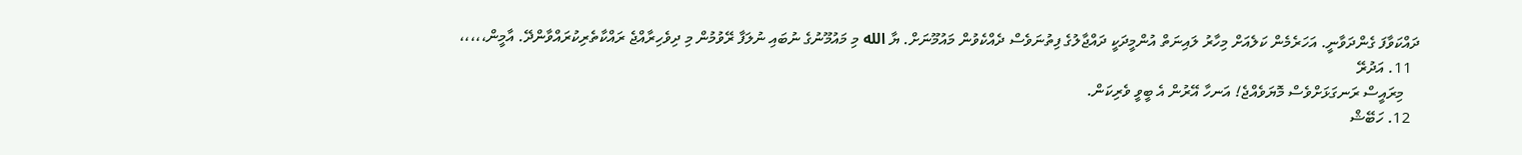ދައްކަވާފަ ގެންދަވާނީ. އަހަރެމެން ކަލެއަށް މިހާރު ލައިނަތް އުންމީދަކީ ދައްޖާލުގެ ފިތުނަވެސް ދެއްކެވުން މައުމޫނަށް. ޔާ الله މި މައުމޫނުގެ ނުބައި ނުލަފާ ރޭވުމުން މި ދިވެހިރާއްޖެ ރައްކާތެރިކުރައްވާންދޭ. އާމީން،،،،،
  11. އަދުރޭ
    މިރައީސް ރަނގަޅަށްވެސް މޮޔަވެއްޖެ! އަނހާ އޭރުން އެ ބީވީ ވެރިކަން.
  12. ހަބޭޝް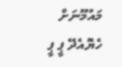މައުމޫނަށް ހެޔޮއެދޭ ޕީ ޕީ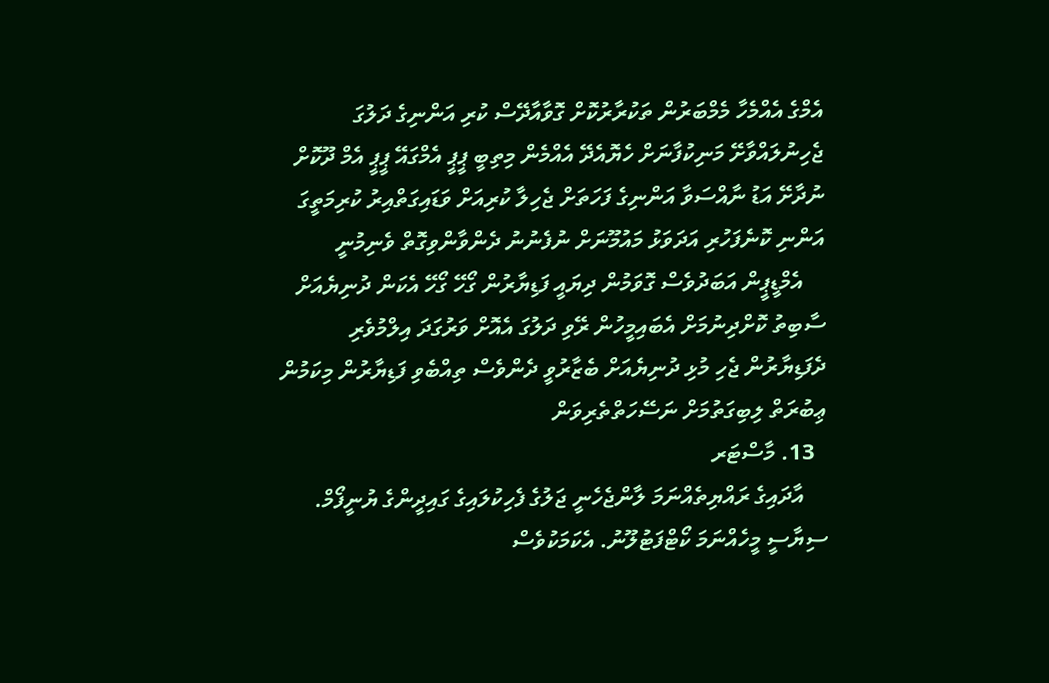އެމްގެ އެއްމެހާ މެމްބަރުން ތަކުރާރުކޮށް ގޮވާއާދޭސް ކުރި އަންނިގެ ދަލުގަ ޖެހިނުލައްވާށޭ މަނިކުފާނަށް ހެޔޮއެދޭ އެއްމެން މިތިބީ ޕީޕީ އެމްގައޭ ޕީޕީ އެމް ދޫކޮށް ނުދާށޭ އަޑު ނާއްސަވާ އަންނިގެ ފަހަތަށް ޖެހިލާ ކުރިއަށް ވަޑައިގަތްއިރު ކުރިމަތީގަ އަންނި ކޮނެފަހުރި އަދަވަޅު މައުމޫނަށް ނުފެނުނު ދެންވާންވިގޮތް ވެނިމުނީ
    އެމްޑީޕީން އަބަދުވެސް ގޮވަމުން ދިޔައީ ފަޑިޔާރުން ގޯހޭ ގޯހޭ އެކަން ދުނިޔެއަށް ސާބިތު ކޮށްދިނުމަށް އެބައިމީހުން ރޭވި ދަލުގަ އެއޮށް ވަރުގަދަ އިލްމުވެރި ދެފަޑިޔާރުން ޖެހި މުޅި ދުނިޔެއަށް ބެޒާރުވީ ދެންވެސް ތިއްބެވި ފަޑިޔާރުން މިކަމުން ޢިބުރަތް ލިބިގަތުމަށް ނަސޭހަތްތެރިވަން
  13. މާސްޓަރ
    އާދައިގެ ރައްޔިތެއްނަމަ ލާންޖެހެނީ ޖަލުގެ ފެހިކުލައިގެ ގައިދީންގެ ޔުނީފޯމް. ސިޔާސީ މީހެއްނަމަ ކޯޓްފަޓުލޫނު. އެކަމަކުވެސް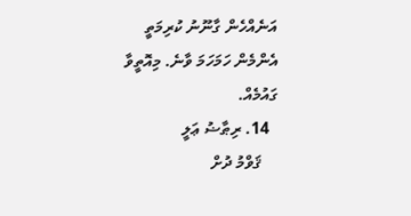އަނެއްހެން ގާނޫނު ކުރިމަތީ އެންމެން ހަމަހަމަ ވާނެ. މިއޮތީވާ ގައުމެއް.
  14. ރިޠާޟު ޢަލީ
    ޤަވްމު ދުށް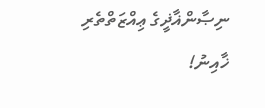ނިޞާންޣާޛީގެ ޢިއްޒަތްތެރި ޚާއިނު!